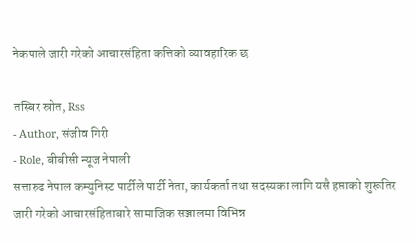नेकपाले जारी गरेको आचारसंहिता कत्तिको व्यावहारिक छ

तस्बिर स्रोत, Rss
- Author, संजीव गिरी
- Role, बीबीसी न्यूज नेपाली
सत्तारुढ नेपाल कम्युनिस्ट पार्टीले पार्टी नेता, कार्यकर्ता तथा सदस्यका लागि यसै हप्ताको शुरूतिर जारी गरेको आचारसंहिताबारे सामाजिक सञ्जालमा विभिन्न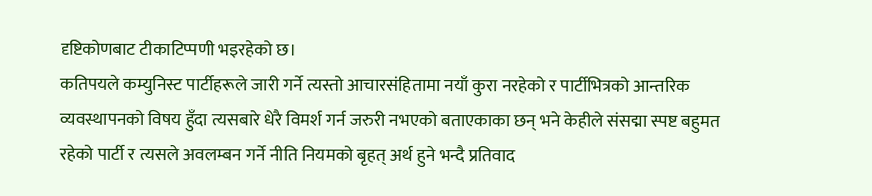दृष्टिकोणबाट टीकाटिप्पणी भइरहेको छ।
कतिपयले कम्युनिस्ट पार्टीहरूले जारी गर्ने त्यस्तो आचारसंहितामा नयाँ कुरा नरहेको र पार्टीभित्रको आन्तरिक व्यवस्थापनको विषय हुँदा त्यसबारे धेरै विमर्श गर्न जरुरी नभएको बताएकाका छन् भने केहीले संसद्मा स्पष्ट बहुमत रहेको पार्टी र त्यसले अवलम्बन गर्ने नीति नियमको बृहत् अर्थ हुने भन्दै प्रतिवाद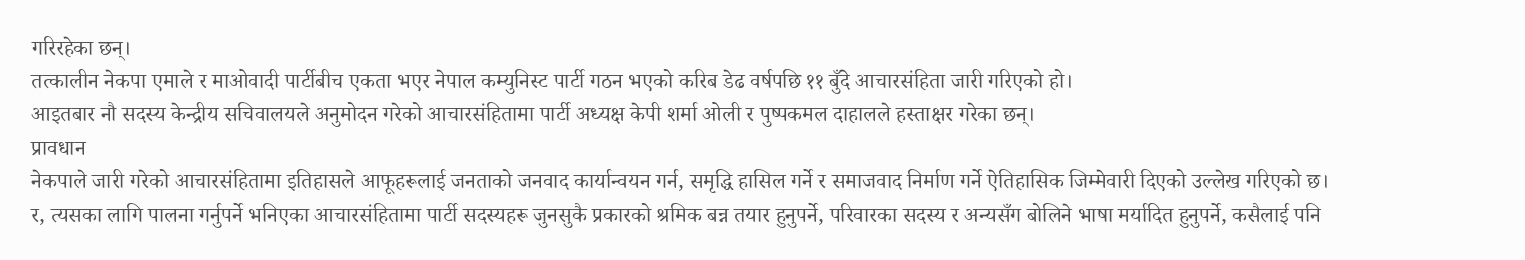गरिरहेका छन्।
तत्कालीन नेकपा एमाले र माओवादी पार्टीबीच एकता भएर नेपाल कम्युनिस्ट पार्टी गठन भएको करिब डेढ वर्षपछि ११ बुँदे आचारसंहिता जारी गरिएको हो।
आइतबार नौ सदस्य केन्द्रीय सचिवालयले अनुमोदन गरेको आचारसंहितामा पार्टी अध्यक्ष केपी शर्मा ओली र पुष्पकमल दाहालले हस्ताक्षर गरेका छन्।
प्रावधान
नेकपाले जारी गरेको आचारसंहितामा इतिहासले आफूहरूलाई जनताको जनवाद कार्यान्वयन गर्न, समृद्धि हासिल गर्ने र समाजवाद निर्माण गर्ने ऐतिहासिक जिम्मेवारी दिएको उल्लेख गरिएको छ।
र, त्यसका लागि पालना गर्नुपर्ने भनिएका आचारसंहितामा पार्टी सदस्यहरू जुनसुकै प्रकारको श्रमिक बन्न तयार हुनुपर्ने, परिवारका सदस्य र अन्यसँग बोलिने भाषा मर्यादित हुनुपर्ने, कसैलाई पनि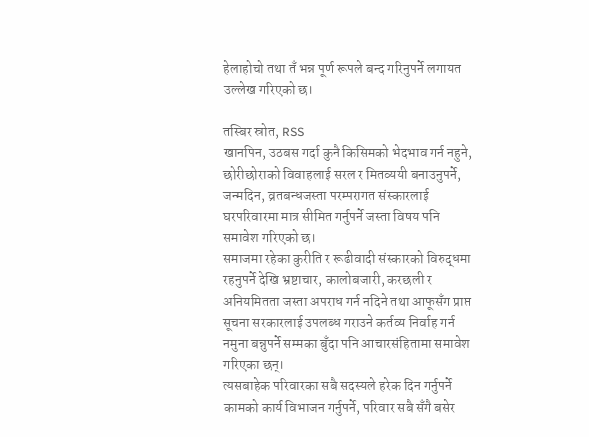हेलाहोचो तथा तँ भन्न पूर्ण रूपले बन्द गरिनुपर्ने लगायत उल्लेख गरिएको छ।

तस्बिर स्रोत, RSS
खानपिन, उठबस गर्दा कुनै किसिमको भेदभाव गर्न नहुने, छोरीछोराको विवाहलाई सरल र मितव्ययी बनाउनुपर्ने, जन्मदिन, व्रतबन्धजस्ता परम्परागत संस्कारलाई घरपरिवारमा मात्र सीमित गर्नुपर्ने जस्ता विषय पनि समावेश गरिएको छ।
समाजमा रहेका कुरीति र रूढीवादी संस्कारको विरुद्धमा रहनुपर्ने देखि भ्रष्टाचार, कालोबजारी, करछली र अनियमितता जस्ता अपराध गर्न नदिने तथा आफूसँग प्राप्त सूचना सरकारलाई उपलब्ध गराउने कर्तव्य निर्वाह गर्न नमुना बन्नुपर्ने सम्मका बुँदा पनि आचारसंहितामा समावेश गरिएका छन्।
त्यसबाहेक परिवारका सबै सदस्यले हरेक दिन गर्नुपर्ने कामको कार्य विभाजन गर्नुपर्ने, परिवार सबै सँगै बसेर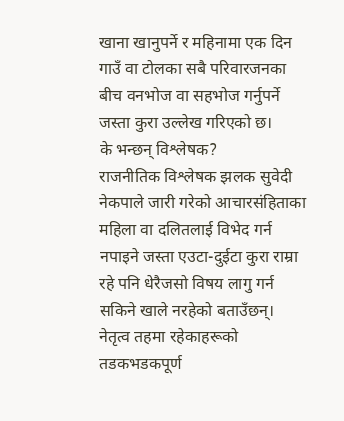खाना खानुपर्ने र महिनामा एक दिन गाउँ वा टोलका सबै परिवारजनका बीच वनभोज वा सहभोज गर्नुपर्ने जस्ता कुरा उल्लेख गरिएको छ।
के भन्छन् विश्लेषक?
राजनीतिक विश्लेषक झलक सुवेदी नेकपाले जारी गरेको आचारसंहिताका महिला वा दलितलाई विभेद गर्न नपाइने जस्ता एउटा-दुईटा कुरा राम्रा रहे पनि धेरैजसो विषय लागु गर्न सकिने खाले नरहेको बताउँछन्।
नेतृत्व तहमा रहेकाहरूको तडकभडकपूर्ण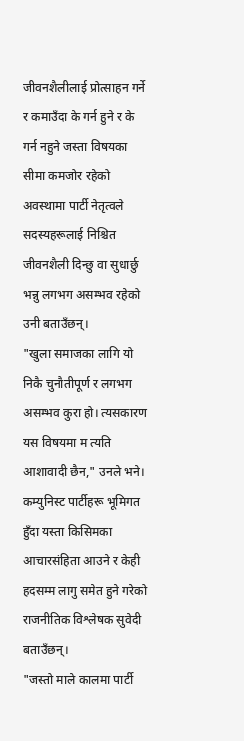जीवनशैलीलाई प्रोत्साहन गर्ने र कमाउँदा के गर्न हुने र के गर्न नहुने जस्ता विषयका सीमा कमजोर रहेको अवस्थामा पार्टी नेतृत्वले सदस्यहरूलाई निश्चित जीवनशैली दिन्छु वा सुधार्छु भन्नु लगभग असम्भव रहेको उनी बताउँछन्।
"खुला समाजका लागि यो निकै चुनौतीपूर्ण र लगभग असम्भव कुरा हो। त्यसकारण यस विषयमा म त्यति आशावादी छैन," उनले भने।
कम्युनिस्ट पार्टीहरू भूमिगत हुँदा यस्ता किसिमका आचारसंहिता आउने र केही हदसम्म लागु समेत हुने गरेको राजनीतिक विश्लेषक सुवेदी बताउँछन्।
"जस्तो माले कालमा पार्टी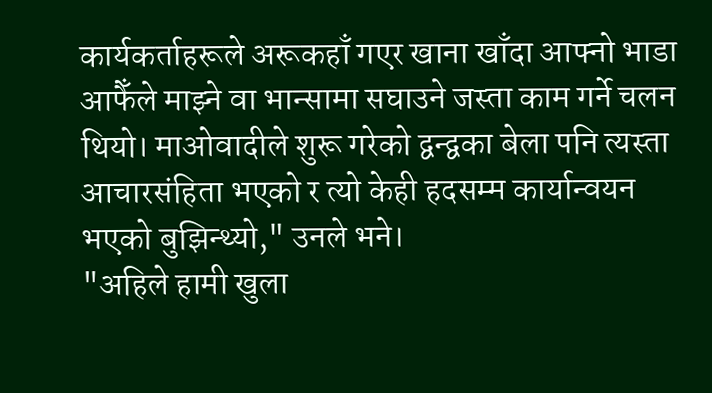कार्यकर्ताहरूले अरूकहाँ गएर खाना खाँदा आफ्नो भाडा आफैँले माझ्ने वा भान्सामा सघाउने जस्ता काम गर्ने चलन थियो। माओवादीले शुरू गरेको द्वन्द्वका बेला पनि त्यस्ता आचारसंहिता भएको र त्यो केही हदसम्म कार्यान्वयन भएको बुझिन्थ्यो," उनले भने।
"अहिले हामी खुला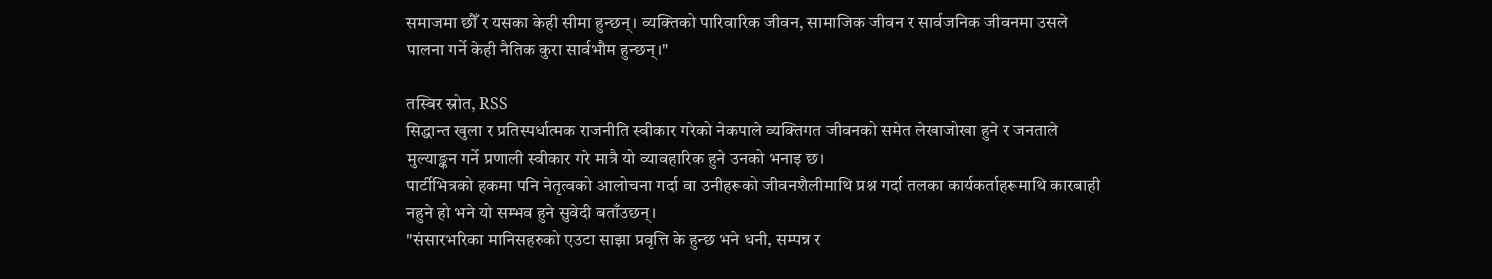समाजमा छौँ र यसका केही सीमा हुन्छन्। व्यक्तिको पारिवारिक जीवन, सामाजिक जीवन र सार्वजनिक जीवनमा उसले पालना गर्ने केही नैतिक कुरा सार्वभौम हुन्छन्।"

तस्बिर स्रोत, RSS
सिद्धान्त खुला र प्रतिस्पर्धात्मक राजनीति स्वीकार गरेको नेकपाले व्यक्तिगत जीवनको समेत लेखाजोखा हुने र जनताले मुल्याङ्कन गर्ने प्रणाली स्वीकार गरे मात्रै यो व्यावहारिक हुने उनको भनाइ छ।
पार्टीभित्रको हकमा पनि नेतृत्वको आलोचना गर्दा वा उनीहरूको जीवनशैलीमाथि प्रश्न गर्दा तलका कार्यकर्ताहरूमाथि कारबाही नहुने हो भने यो सम्भव हुने सुवेदी बताँउछन्।
"संसारभरिका मानिसहरुको एउटा साझा प्रवृत्ति के हुन्छ भने धनी, सम्पन्न र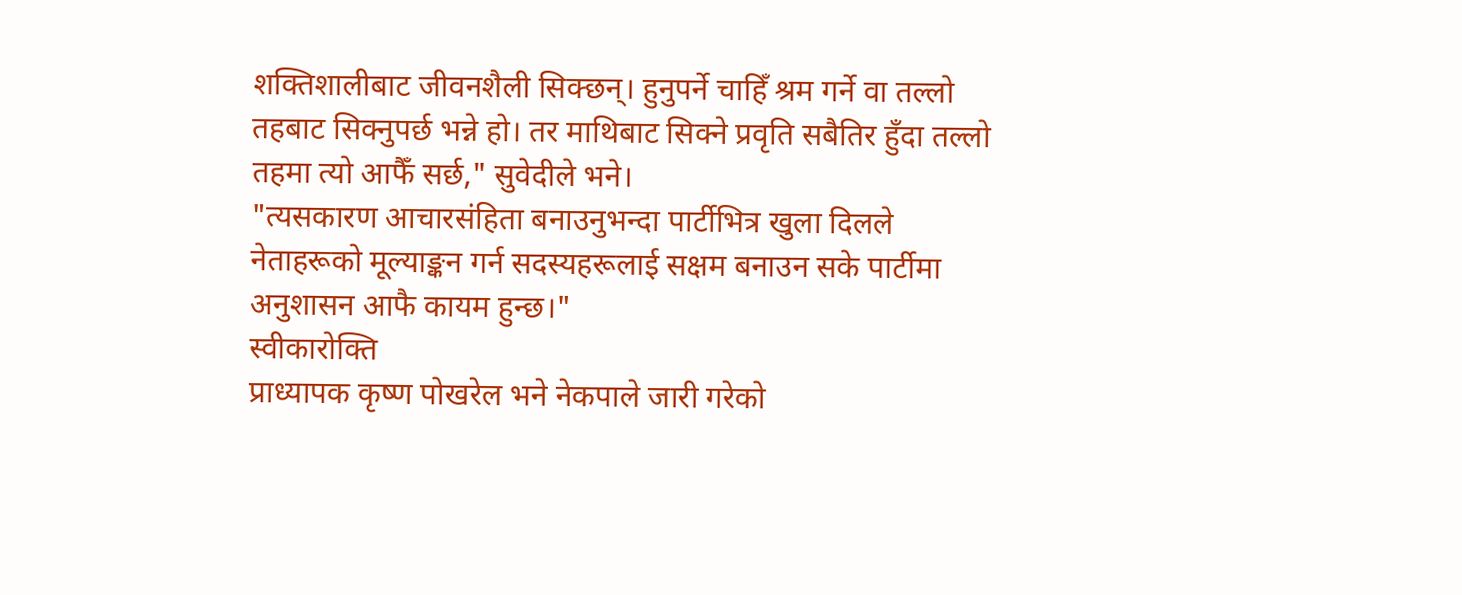शक्तिशालीबाट जीवनशैली सिक्छन्। हुनुपर्ने चाहिँ श्रम गर्ने वा तल्लो तहबाट सिक्नुपर्छ भन्ने हो। तर माथिबाट सिक्ने प्रवृति सबैतिर हुँदा तल्लो तहमा त्यो आफैँ सर्छ," सुवेदीले भने।
"त्यसकारण आचारसंहिता बनाउनुभन्दा पार्टीभित्र खुला दिलले नेताहरूको मूल्याङ्कन गर्न सदस्यहरूलाई सक्षम बनाउन सके पार्टीमा अनुशासन आफै कायम हुन्छ।"
स्वीकारोक्ति
प्राध्यापक कृष्ण पोखरेल भने नेकपाले जारी गरेको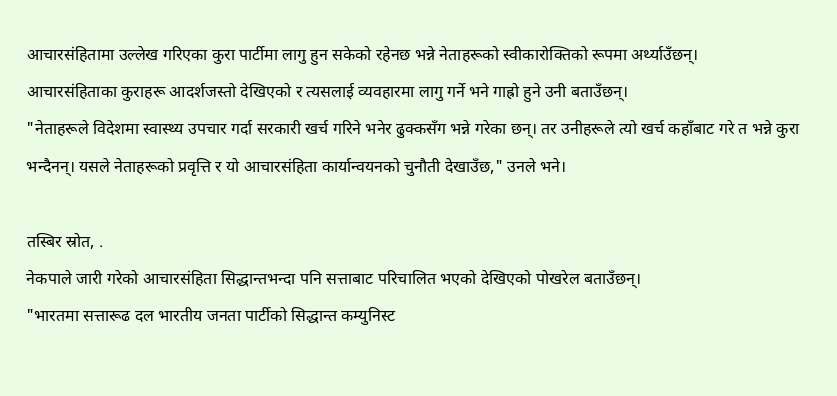आचारसंहितामा उल्लेख गरिएका कुरा पार्टीमा लागु हुन सकेको रहेनछ भन्ने नेताहरूको स्वीकारोक्तिको रूपमा अर्थ्याउँछन्।
आचारसंहिताका कुराहरू आदर्शजस्तो देखिएको र त्यसलाई व्यवहारमा लागु गर्ने भने गाह्रो हुने उनी बताउँछन्।
"नेताहरूले विदेशमा स्वास्थ्य उपचार गर्दा सरकारी खर्च गरिने भनेर ढुक्कसँग भन्ने गरेका छन्। तर उनीहरूले त्यो खर्च कहाँबाट गरे त भन्ने कुरा भन्दैनन्। यसले नेताहरूको प्रवृत्ति र यो आचारसंहिता कार्यान्वयनको चुनौती देखाउँछ," उनले भने।

तस्बिर स्रोत, .
नेकपाले जारी गरेको आचारसंहिता सिद्धान्तभन्दा पनि सत्ताबाट परिचालित भएको देखिएको पोखरेल बताउँछन्।
"भारतमा सत्तारूढ दल भारतीय जनता पार्टीको सिद्धान्त कम्युनिस्ट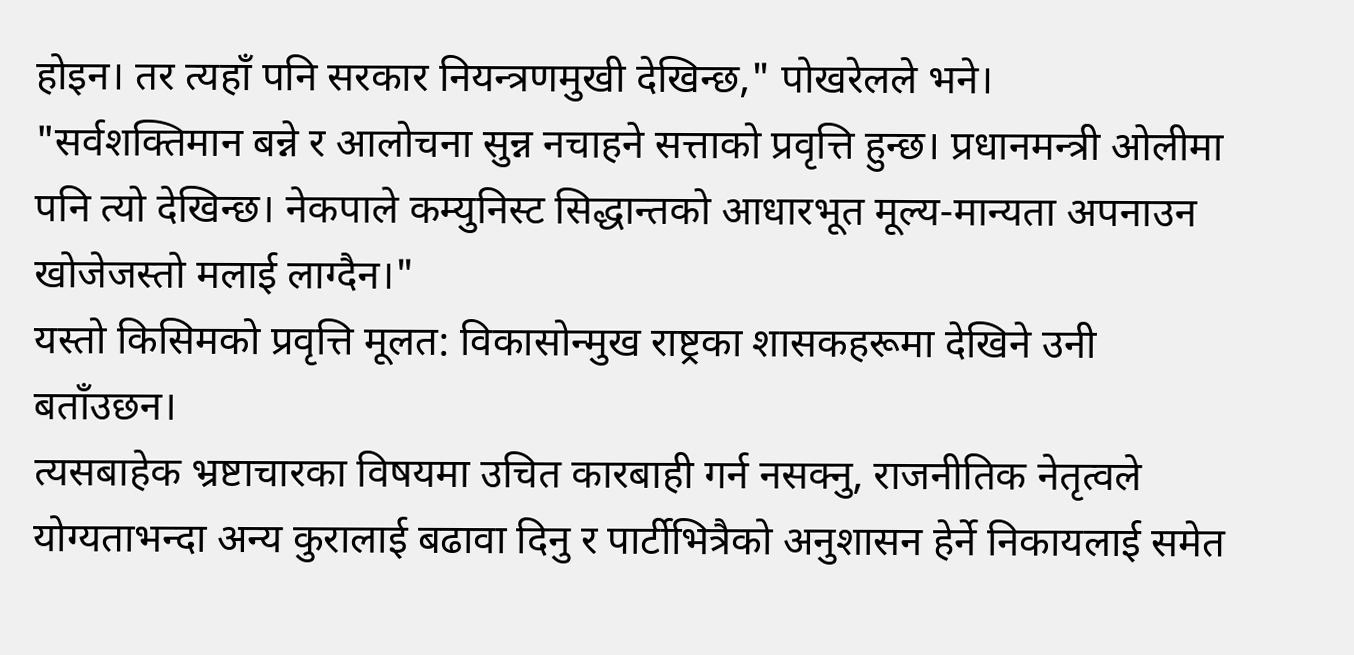होइन। तर त्यहाँ पनि सरकार नियन्त्रणमुखी देखिन्छ," पोखरेलले भने।
"सर्वशक्तिमान बन्ने र आलोचना सुन्न नचाहने सत्ताको प्रवृत्ति हुन्छ। प्रधानमन्त्री ओलीमा पनि त्यो देखिन्छ। नेकपाले कम्युनिस्ट सिद्धान्तको आधारभूत मूल्य-मान्यता अपनाउन खोजेजस्तो मलाई लाग्दैन।"
यस्तो किसिमको प्रवृत्ति मूलत: विकासोन्मुख राष्ट्रका शासकहरूमा देखिने उनी बताँउछन।
त्यसबाहेक भ्रष्टाचारका विषयमा उचित कारबाही गर्न नसक्नु, राजनीतिक नेतृत्वले योग्यताभन्दा अन्य कुरालाई बढावा दिनु र पार्टीभित्रैको अनुशासन हेर्ने निकायलाई समेत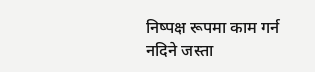निष्पक्ष रूपमा काम गर्न नदिने जस्ता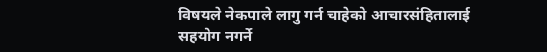विषयले नेकपाले लागु गर्न चाहेको आचारसंहितालाई सहयोग नगर्ने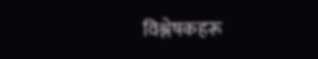विश्लेषकहरू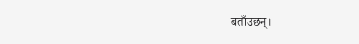बताँउछन्।